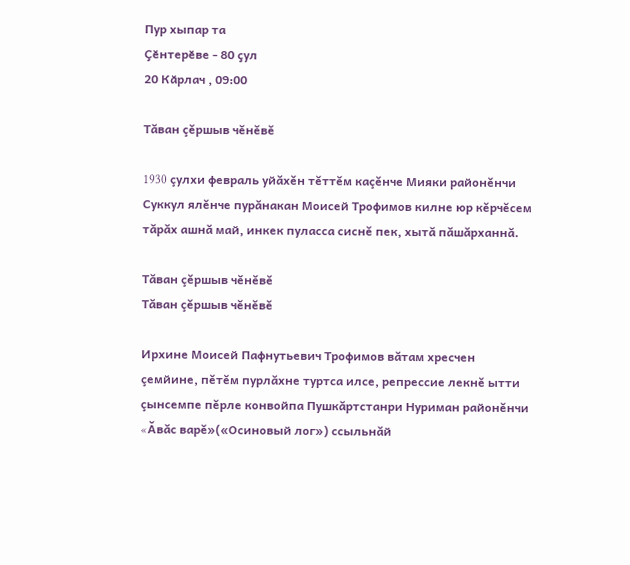Пур хыпар та
Ҫӗнтерӗве - 80 ҫул
20 Кӑрлач , 09:00

Тăван çĕршыв чĕнĕвĕ

1930 çулхи февраль уйăхĕн тĕттĕм каçĕнче Мияки районĕнчи Суккул ялĕнче пурăнакан Моисей Трофимов килне юр кĕрчĕсем тăрăх ашнă май, инкек пуласса сиснĕ пек, хытă пăшăрханнă.

Тăван çĕршыв чĕнĕвĕ
Тăван çĕршыв чĕнĕвĕ

Ирхине Моисей Пафнутьевич Трофимов вăтам хресчен çемйине, пĕтĕм пурлăхне туртса илсе, репрессие лекнĕ ытти çынсемпе пĕрле конвойпа Пушкăртстанри Нуриман районĕнчи «Ăвăс варĕ»(«Осиновый лог») ссыльнăй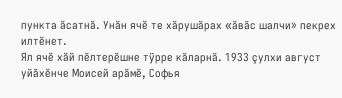пункта ăсатнă. Унăн ячĕ те хăрушăрах «ăвăс шалчи» пекрех илтĕнет.
Ял ячĕ хăй пĕлтерĕшне тÿрре кăларнă. 1933 çулхи август уйăхĕнче Моисей арăмĕ, Софья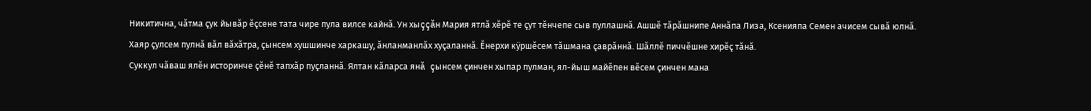Никитична, чăтма çук йывăр ĕçсене тата чире пула вилсе кайнă. Ун хыççăн Мария ятлă хĕрĕ те çут тĕнчепе сыв пуллашнă. Ашшĕ тăрăшнипе Аннăпа Лиза, Ксенияпа Семен ачисем сывă юлнă. Хаяр çулсем пулнă вăл вăхăтра, çынсем хушшинче харкашу, ăнланманлăх хуçаланнă. Ĕнерхи кÿршĕсем тăшмана çаврăннă. Шăллĕ пиччĕшне хирĕç тăнă.
Суккул чăваш ялĕн историнче çĕнĕ тапхăр пуçланнă. Ялтан кăларса янă çынсем çинчен хыпар пулман, ял-йыш майĕпен вĕсем çинчен мана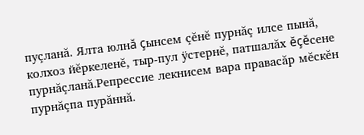пуçланă. Ялта юлнă çынсем çĕнĕ пурнăç илсе пынă, колхоз йĕркеленĕ, тыр-пул ÿстернĕ, патшалăх ĕçĕсене пурнăçланă.Репрессие лекнисем вара правасăр мĕскĕн пурнăçпа пурăннă.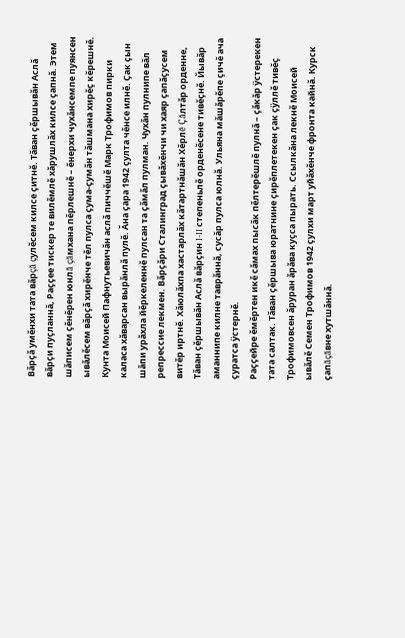Вăрçă умĕнхи тата вăрçă çулĕсем килсе çитнĕ. Тăван çĕршывăн Аслă вăрçи пуçланнă, Раççее тискер те вилĕмлĕ хăрушлăх килсе çапнă. Этем шăписем çĕнĕрен юнлă çăмхана пĕрлешнĕ – ĕнерхи чухăнсемпе пуянсен ывăлĕсем вăрçă хирĕнче тĕл пулса çума-çумăн тăшмана хирĕç кĕрешнĕ. Кунта Моисей Пафнутьевичăн аслă пиччĕшĕ Марк Трофимов пирки каласа хăварсан вырăнлă пулĕ. Ăна çара 1942 çулта чĕнсе илнĕ. Çак çын шăпи урăхла йĕркеленнĕ пулсан та çăмăл пулман. Чухăн пулнипе вăл репрессие лекмен. Вăрçăри Сталинград çывăхĕнчи чи хаяр çапăçусем витĕр иртнĕ. Хăюлăхпа хастарлăх кăтартнăшăн Хĕрлĕ Çăлтăр орденне, Тăван çĕршывăн Аслă вăрçин I-II степеньлĕ орденĕсене тивĕçнĕ. Йывăр аманнипе килне таврăннă, сусăр пулса юлнă. Ульяна мăшăрĕпе çичĕ ача çуратса ÿстернĕ.
Раççейре ĕмĕртен икĕ сăмах пысăк пĕлтерĕшлĕ пулнă – çăкăр ÿстерекен тата салтак. Тăван çĕршыва юратнине çирĕплетекен çак çÿллĕ тивĕç Трофимовсен ăруран ăрăва куçса пырать. Ссылкăна лекнĕ Моисей ывăлĕ Семен Трофимов 1942 çулхи март уйăхĕнче фронта кайнă. Курск çапăçăвне хутшăннă.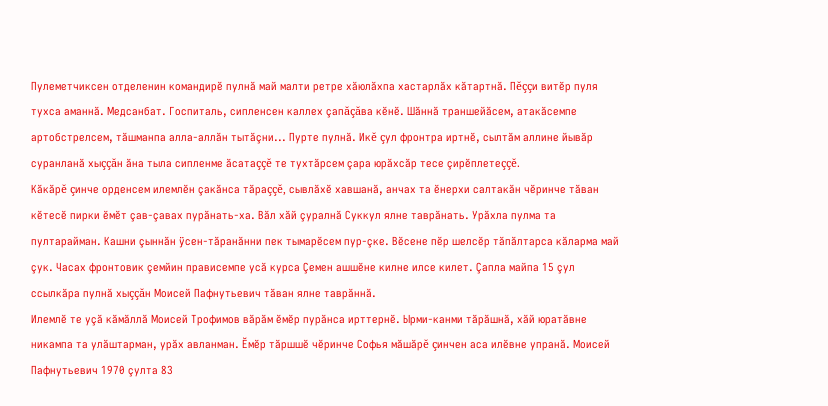Пулеметчиксен отделенин командирĕ пулнă май малти ретре хăюлăхпа хастарлăх кăтартнă. Пĕççи витĕр пуля тухса аманнă. Медсанбат. Госпиталь, сипленсен каллех çапăçăва кĕнĕ. Шăннă траншейăсем, атакăсемпе артобстрелсем, тăшманпа алла-аллăн тытăçни... Пурте пулнă. Икĕ çул фронтра иртнĕ, сылтăм аллине йывăр суранланă хыççăн ăна тыла сипленме ăсатаççĕ те тухтăрсем çара юрăхсăр тесе çирĕплетеççĕ.
Кăкăрĕ çинче орденсем илемлĕн çакăнса тăраççĕ, сывлăхĕ хавшанă, анчах та ĕнерхи салтакăн чĕринче тăван кĕтесĕ пирки ĕмĕт çав-çавах пурăнать-ха. Вăл хăй çуралнă Суккул ялне таврăнать. Урăхла пулма та пултарайман. Кашни çыннăн ÿсен-тăранăнни пек тымарĕсем пур-çке. Вĕсене пĕр шелсĕр тăпăлтарса кăларма май çук. Часах фронтовик çемйин прависемпе усă курса Çемен ашшĕне килне илсе килет. Çапла майпа 15 çул ссылкăра пулнă хыççăн Моисей Пафнутьевич тăван ялне таврăннă.
Илемлĕ те уçă кăмăллă Моисей Трофимов вăрăм ĕмĕр пурăнса ирттернĕ. Ырми-канми тăрăшнă, хăй юратăвне никампа та улăштарман, урăх авланман. Ĕмĕр тăршшĕ чĕринче Софья мăшăрĕ çинчен аса илĕвне упранă. Моисей Пафнутьевич 1970 çулта 83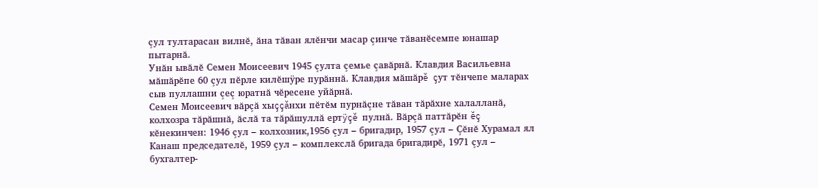çул тултарасан вилнĕ, ăна тăван ялĕнчи масар çинче тăванĕсемпе юнашар пытарнă.
Унăн ывăлĕ Семен Моисеевич 1945 çулта çемье çавăрнă. Клавдия Васильевна мăшăрĕпе 60 çул пĕрле килĕшÿре пурăннă. Клавдия мăшăрĕ çут тĕнчепе маларах сыв пуллашни çеç юратнă чĕресене уйăрнă.
Семен Моисеевич вăрçă хыççăнхи пĕтĕм пурнăçне тăван тăрăхне халалланă, колхозра тăрăшнă, ăслă та тăрăшуллă ертÿçĕ пулнă. Вăрçă паттăрĕн ĕç кĕнекинчен: 1946 çул – колхозник,1956 çул – бригадир, 1957 çул – Çĕнĕ Хурамал ял Канаш председателĕ, 1959 çул – комплекслă бригада бригадирĕ, 1971 çул – бухгалтер-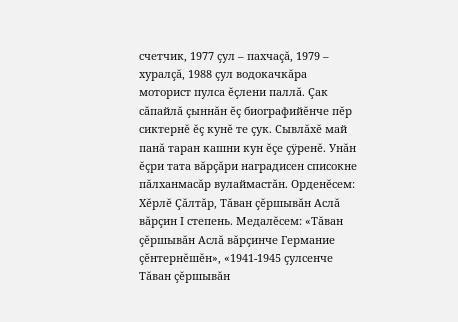счетчик, 1977 çул – пахчаçă, 1979 – хуралçă, 1988 çул водокачкăра моторист пулса ĕçлени паллă. Çак сăпайлă çыннăн ĕç биографийĕнче пĕр сиктернĕ ĕç кунĕ те çук. Сывлăхĕ май панă таран кашни кун ĕçе çÿренĕ. Унăн ĕçри тата вăрçăри наградисен списокне пăлханмасăр вулаймастăн. Орденĕсем: Хĕрлĕ Çăлтăр, Тăван çĕршывăн Аслă вăрçин I степень. Медалĕсем: «Тăван çĕршывăн Аслă вăрçинче Германие çĕнтернĕшĕн», «1941-1945 çулсенче Тăван çĕршывăн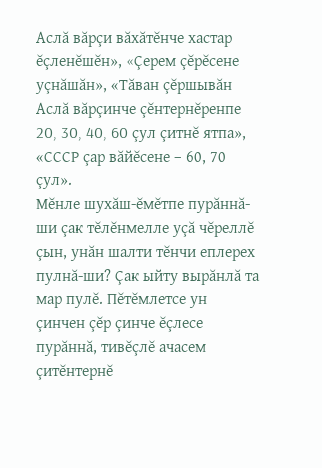Аслă вăрçи вăхăтĕнче хастар ĕçленĕшĕн», «Çерем çĕрĕсене уçнăшăн», «Тăван çĕршывăн Аслă вăрçинче çĕнтернĕренпе 20, 30, 40, 60 çул çитнĕ ятпа», «СССР çар вăйĕсене – 60, 70 çул».
Мĕнле шухăш-ĕмĕтпе пурăннă-ши çак тĕлĕнмелле уçă чĕреллĕ çын, унăн шалти тĕнчи еплерех пулнă-ши? Çак ыйту вырăнлă та мар пулĕ. Пĕтĕмлетсе ун çинчен çĕр çинче ĕçлесе пурăннă, тивĕçлĕ ачасем çитĕнтернĕ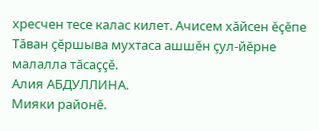хресчен тесе калас килет. Ачисем хăйсен ĕçĕпе Тăван çĕршыва мухтаса ашшĕн çул-йĕрне малалла тăсаççĕ.
Алия АБДУЛЛИНА.
Мияки районĕ.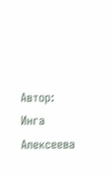Автор: Инга Алексеева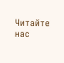Читайте нас